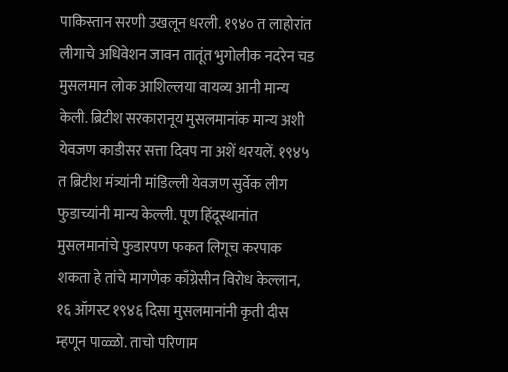पाकिस्तान सरणी उखलून धरली. १९४० त लाहोरांत लीगाचे अधिवेशन जावन तातूंत भुगोलीक नदरेन चड मुसलमान लोक आशिल्लया वायव्य आनी मान्य केली. ब्रिटीश सरकारानूय मुसलमानांक मान्य अशी येवजण काडीसर सत्ता दिवप ना अशें थरयलें. १९४५ त ब्रिटीश मंत्र्यांनी मांडिल्ली येवजण सुर्वेक लीग फुडाच्यांनी मान्य केल्ली. पूण हिंदूस्थानांत मुसलमानांचे फुडारपण फकत लिगूच करपाक शकता हे तांचे मागणेक काँग्रेसीन विरोध केल्लान, १६ ऑगस्ट १९४६ दिसा मुसलमानांनी कृती दीस म्हणून पाळ्ळो. ताचो परिणाम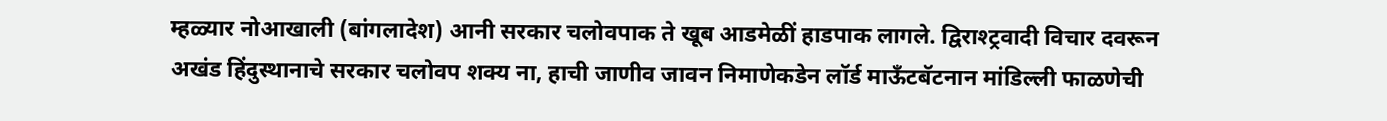म्हळ्यार नोआखाली (बांगलादेश) आनी सरकार चलोवपाक ते खूब आडमेळीं हाडपाक लागले. द्विराश्ट्रवादी विचार दवरून अखंड हिंदुस्थानाचे सरकार चलोवप शक्य ना, हाची जाणीव जावन निमाणेकडेन लॉर्ड माऊँटबॅटनान मांडिल्ली फाळणेची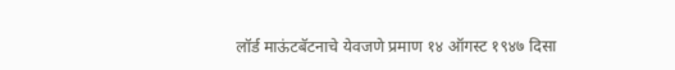लॉर्ड माऊंटबॅटनाचे येवजणे प्रमाण १४ ऑगस्ट १९४७ दिसा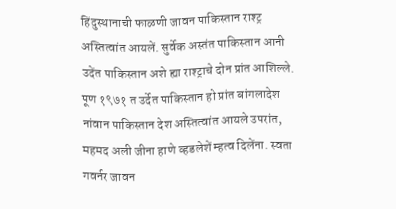हिंदुस्थानाची फाळणी जावन पाकिस्तान राश्ट्र अस्तित्वांत आयलें. सुर्वेक अस्तंत पाकिस्तान आनी उदेंत पाकिस्तान अशे ह्या राश्ट्राचे दोन प्रांत आशिल्ले. पूण १९७१ त उर्देत पाकिस्तान हो प्रांत बांगलादेश नांवान पाकिस्तान देश अस्तित्वांत आयले उपरांत, महमद अली जीना हाणे व्हडलेशें म्हत्व दिलेंना. स्वता गवर्नर जावन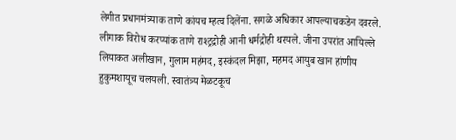लेगीत प्रधानमंत्र्याक ताणे कांयच म्हत्व दिलेंना. सगळे अधिकार आपल्याचकडेन दवरले. लीगाक विरोध करप्यांक ताणे राश्ट्रद्रोही आनी धर्मद्रोही थरयले. जीना उपरांत आयिल्ले लियाकत अलीखान, गुलाम महंमद, इस्कंदल मिझा, महमद आयुब खान हांणीय हुकुमशायूच चलयली. स्वातंत्र्य मेळटकूच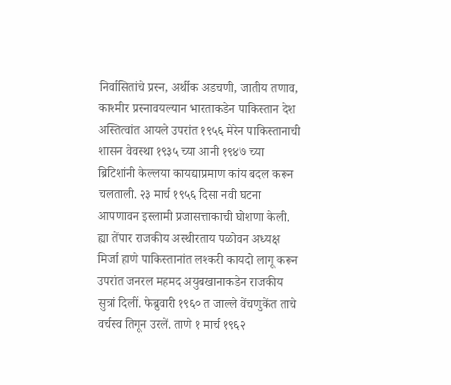निर्वासितांचे प्रस्न, अर्थीक अडचणी, जातीय तणाव, काश्मीर प्रस्नावयल्यान भारताकडेन पाकिस्तान देश अस्तित्वांत आयले उपरांत १९५६ मेरेन पाकिस्तानाची शासन वेवस्था १९३५ च्या आनी १९४७ च्या ब्रिटिशांनी केल्लया कायद्याप्रमाण कांय बदल करून चलताली. २३ मार्च १९५६ दिसा नवी घटना आपणावन इस्लामी प्रजासत्ताकाची घोशणा केली. ह्या तेंपार राजकीय अस्थीरताय पळोवन अध्यक्ष मिर्जा हाणे पाकिस्तानांत लश्करी कायदो लागू करून उपरांत जनरल महमद अयुबखानाकडेन राजकीय सुत्रां दिलीं. फेब्रुवारी १९६० त जाल्ले वेंचणुकेंत ताचे वर्चस्व तिगून उरलें. ताणे १ मार्च १९६२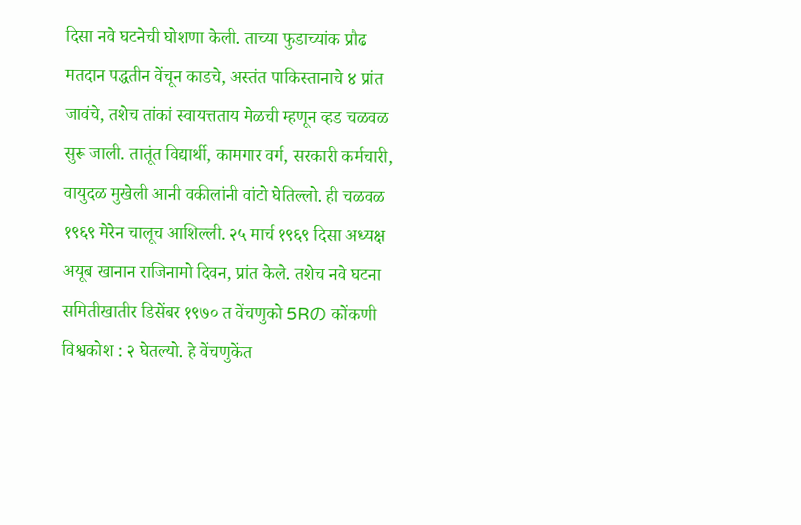दिसा नवे घटनेची घोशणा केली. ताच्या फुडाच्यांक प्रौढ मतदान पद्धतीन वेंचून काडचे, अस्तंत पाकिस्तानाचे ४ प्रांत जावंचे, तशेच तांकां स्वायत्तताय मेळची म्हणून व्हड चळवळ सुरू जाली. तातूंत विद्यार्थी, कामगार वर्ग, सरकारी कर्मचारी, वायुदळ मुखेली आनी वकीलांनी वांटो घेतिल्लो. ही चळवळ १९६९ मेरेन चालूच आशिल्ली. २५ मार्च १९६९ दिसा अध्यक्ष अयूब खानान राजिनामो दिवन, प्रांत केले. तशेच नवे घटना समितीखातीर डिसेंबर १९७० त वेंचणुको 5Rの कोंकणी विश्वकोश : २ घेतल्यो. हे वेंचणुकेंत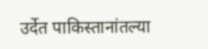उर्देत पाकिस्तानांतल्या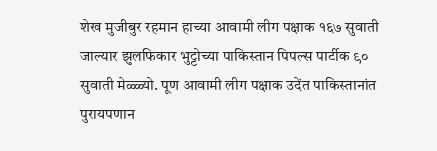शेख मुजीबुर रहमान हाच्या आवामी लीग पक्षाक १६७ सुवाती जाल्यार झुलफिकार भुट्टोच्या पाकिस्तान पिपल्स पार्टीक ९० सुवाती मेळ्ळ्यो. पूण आवामी लीग पक्षाक उदेंत पाकिस्तानांत पुरायपणान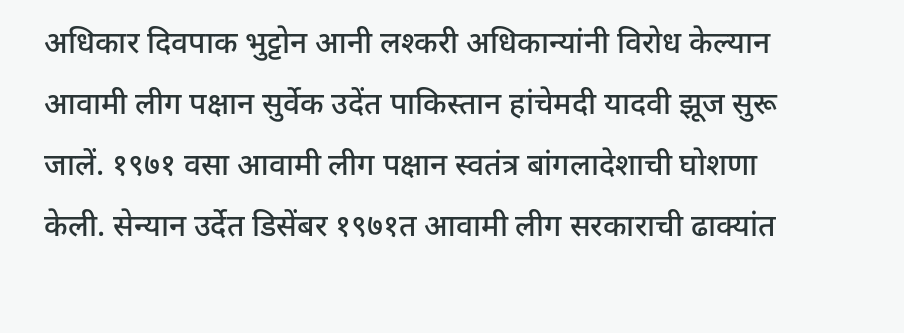अधिकार दिवपाक भुट्टोन आनी लश्करी अधिकान्यांनी विरोध केल्यान आवामी लीग पक्षान सुर्वेक उदेंत पाकिस्तान हांचेमदी यादवी झूज सुरू जालें. १९७१ वसा आवामी लीग पक्षान स्वतंत्र बांगलादेशाची घोशणा केली. सेन्यान उर्देत डिसेंबर १९७१त आवामी लीग सरकाराची ढाक्यांत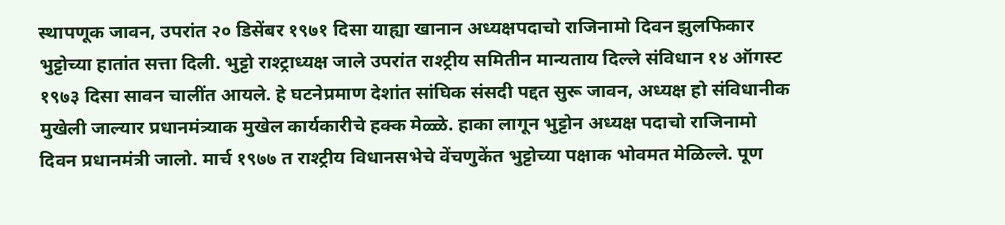स्थापणूक जावन, उपरांत २० डिसेंबर १९७१ दिसा याह्या खानान अध्यक्षपदाचो राजिनामो दिवन झुलफिकार भुट्टोच्या हातांत सत्ता दिली. भुट्टो राश्ट्राध्यक्ष जाले उपरांत राश्ट्रीय समितीन मान्यताय दिल्ले संविधान १४ ऑगस्ट १९७३ दिसा सावन चालींत आयले. हे घटनेप्रमाण देशांत सांघिक संसदी पद्दत सुरू जावन, अध्यक्ष हो संविधानीक मुखेली जाल्यार प्रधानमंत्र्याक मुखेल कार्यकारीचे हक्क मेळ्ळे. हाका लागून भुट्टोन अध्यक्ष पदाचो राजिनामो दिवन प्रधानमंत्री जालो. मार्च १९७७ त राश्ट्रीय विधानसभेचे वेंचणुकेंत भुट्टोच्या पक्षाक भोवमत मेळिल्ले. पूण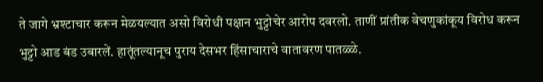ते जागे भ्रश्टाचार करून मेळयल्यात असो विरोधी पक्षान भुट्टोचेर आरोप दवरलो. ताणीं प्रांतीक वेचणुकांकूय विरोध करून भुट्टो आड बंड उबारलें. हातूंतल्यानूच पुराय देसभर हिंसाचाराचे वातावरण पातळ्ळे.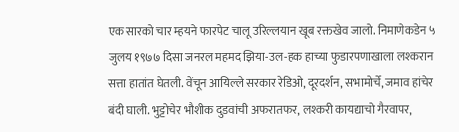एक सारको चार म्हयने फारपेट चालू उरिल्लयान खूब रक्तखेव जालो. निमाणेकडेन ५ जुलय १९७७ दिसा जनरल महमद झिया-उल-हक हाच्या फुडारपणाखाला लश्करान सत्ता हातांत घेतली. वेंचून आयिल्ले सरकार रेडिओ, दूरदर्शन, सभामोर्चे, जमाव हांचेर बंदी घाली. भुट्टोचेर भौशीक दुडवांची अफरातफर, लश्करी कायद्याचो गैरवापर,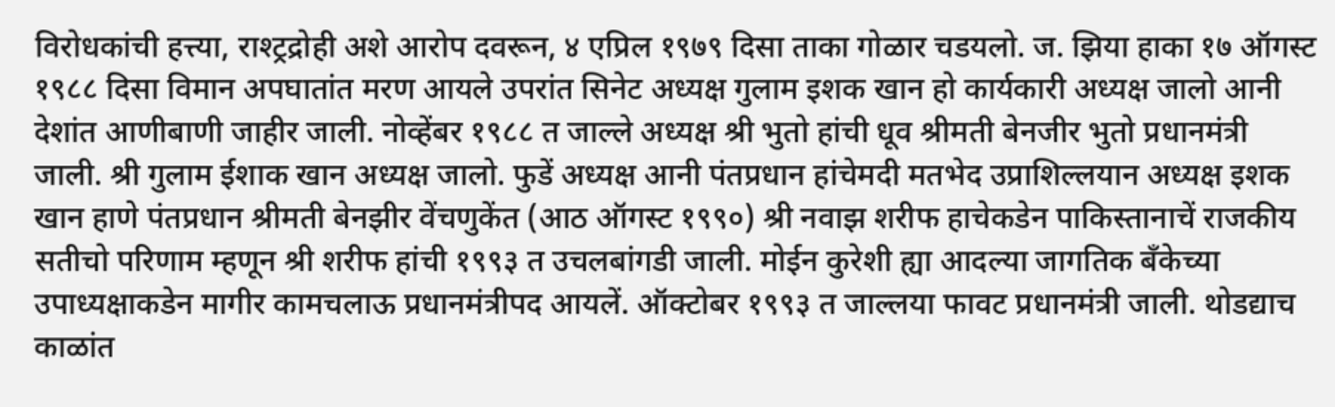विरोधकांची हत्त्या, राश्ट्रद्रोही अशे आरोप दवरून, ४ एप्रिल १९७९ दिसा ताका गोळार चडयलो. ज. झिया हाका १७ ऑगस्ट १९८८ दिसा विमान अपघातांत मरण आयले उपरांत सिनेट अध्यक्ष गुलाम इशक खान हो कार्यकारी अध्यक्ष जालो आनी देशांत आणीबाणी जाहीर जाली. नोव्हेंबर १९८८ त जाल्ले अध्यक्ष श्री भुतो हांची धूव श्रीमती बेनजीर भुतो प्रधानमंत्री जाली. श्री गुलाम ईशाक खान अध्यक्ष जालो. फुडें अध्यक्ष आनी पंतप्रधान हांचेमदी मतभेद उप्राशिल्लयान अध्यक्ष इशक खान हाणे पंतप्रधान श्रीमती बेनझीर वेंचणुकेंत (आठ ऑगस्ट १९९०) श्री नवाझ शरीफ हाचेकडेन पाकिस्तानाचें राजकीय सतीचो परिणाम म्हणून श्री शरीफ हांची १९९३ त उचलबांगडी जाली. मोईन कुरेशी ह्या आदल्या जागतिक बँकेच्या उपाध्यक्षाकडेन मागीर कामचलाऊ प्रधानमंत्रीपद आयलें. ऑक्टोबर १९९३ त जाल्लया फावट प्रधानमंत्री जाली. थोडद्याच काळांत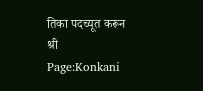तिका पदच्यूत करून श्री
Page:Konkani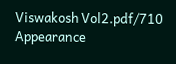Viswakosh Vol2.pdf/710
Appearance